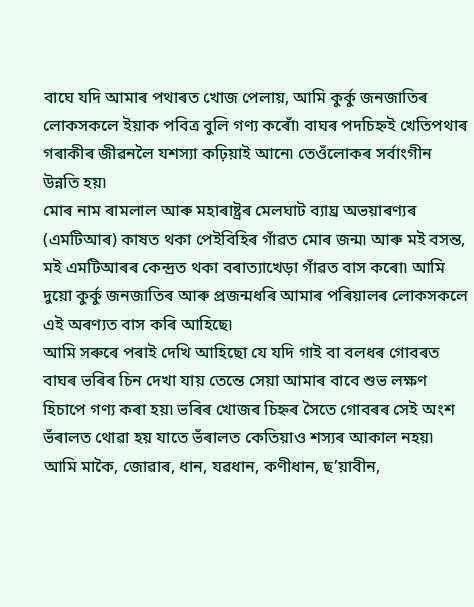বাঘে যদি আমাৰ পথাৰত খোজ পেলায়, আমি কুৰ্কু জনজাতিৰ লোকসকলে ইয়াক পবিত্ৰ বুলি গণ্য কৰোঁ৷ বাঘৰ পদচিহ্নই খেতিপথাৰ গৰাকীৰ জীৱনলৈ যশস্যা কঢ়িয়াই আনে৷ তেওঁলোকৰ সৰ্বাংগীন উন্নতি হয়৷
মোৰ নাম ৰামলাল আৰু মহাৰাষ্ট্ৰৰ মেলঘাট ব্যাঘ্ৰ অভয়াৰণ্যৰ (এমটিআৰ) কাষত থকা পেইবিহিৰ গাঁৱত মোৰ জন্ম৷ আৰু মই বসন্ত, মই এমটিআৰৰ কেন্দ্ৰত থকা বৰাত্যাখেড়া গাঁৱত বাস কৰো৷ আমি দুয়ো কুৰ্কু জনজাতিৰ আৰু প্ৰজন্মধৰি আমাৰ পৰিয়ালৰ লোকসকলে এই অৰণ্যত বাস কৰি আহিছে৷
আমি সৰুৰে পৰাই দেখি আহিছো যে যদি গাই বা বলধৰ গোবৰত বাঘৰ ভৰিৰ চিন দেখা যায় তেন্তে সেয়া আমাৰ বাবে শুভ লক্ষণ হিচাপে গণ্য কৰা হয়৷ ভৰিৰ খোজৰ চিহ্নৰ সৈতে গোবৰৰ সেই অংশ ভঁৰালত থোৱা হয় যাতে ভঁৰালত কেতিয়াও শস্যৰ আকাল নহয়৷
আমি মাকৈ, জোৱাৰ, ধান, যৱধান, কণীধান, ছ’য়াবীন,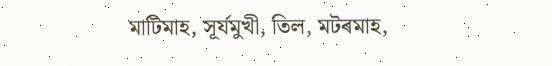মাটিমাহ, সূৰ্যমুখী, তিল, মটৰমাহ,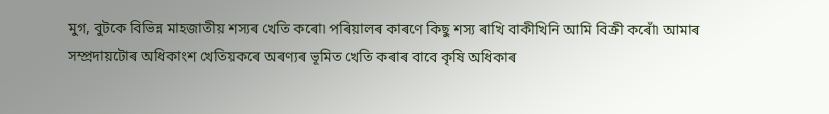মুগ, বুটকে বিভিন্ন মাহজাতীয় শস্যৰ খেতি কৰো৷ পৰিয়ালৰ কাৰণে কিছু শস্য ৰাখি বাকীখিনি আমি বিক্ৰী কৰোঁ৷ আমাৰ সম্প্ৰদায়টোৰ অধিকাংশ খেতিয়কৰে অৰণ্যৰ ভূমিত খেতি কৰাৰ বাবে কৃষি অধিকাৰ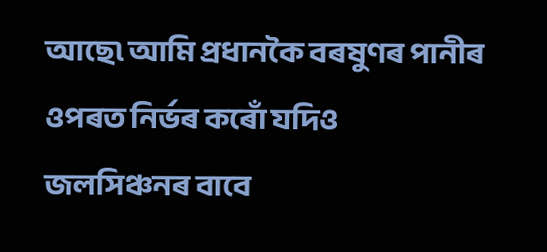আছে৷ আমি প্ৰধানকৈ বৰষুণৰ পানীৰ ওপৰত নিৰ্ভৰ কৰোঁ যদিও জলসিঞ্চনৰ বাবে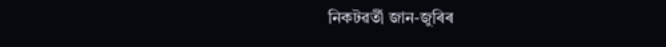নিকটৱৰ্তী জান-জুৰিৰ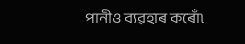পানীও ব্যৱহাৰ কৰোঁ৷